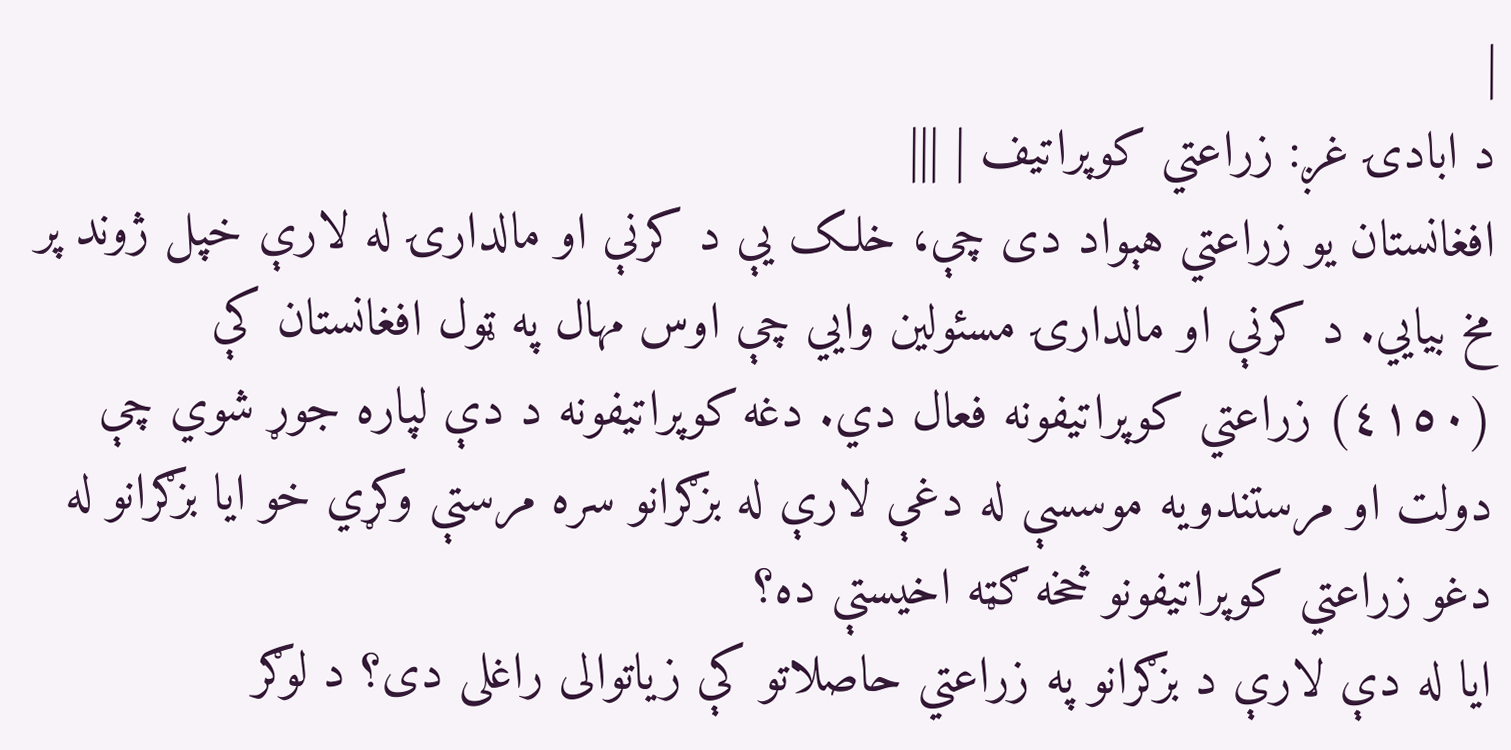|
د ابادۍ غږ: زراعتي کوپراتيف | |||
افغانستان يو زراعتي هېواد دى چې، خلک يې د کرنې او مالدارۍ له لارې خپل ژوند پر مخ بيايي. د کرنې او مالدارۍ مسئولين وايي چې اوس مهال په ټول افغانستان کې (٤١٥٠) زراعتي کوپراتيفونه فعال دي. دغه کوپراتيفونه د دې لپاره جوړ شوي چې دولت او مرستندويه موسسې له دغې لارې له بزګرانو سره مرستې وکړي خو ايا بزګرانو له دغو زراعتي کوپراتيفونو څخه ګټه اخيستې ده؟
ايا له دې لارې د بزګرانو په زراعتي حاصلاتو کې زياتوالى راغلی دی؟ د لوګر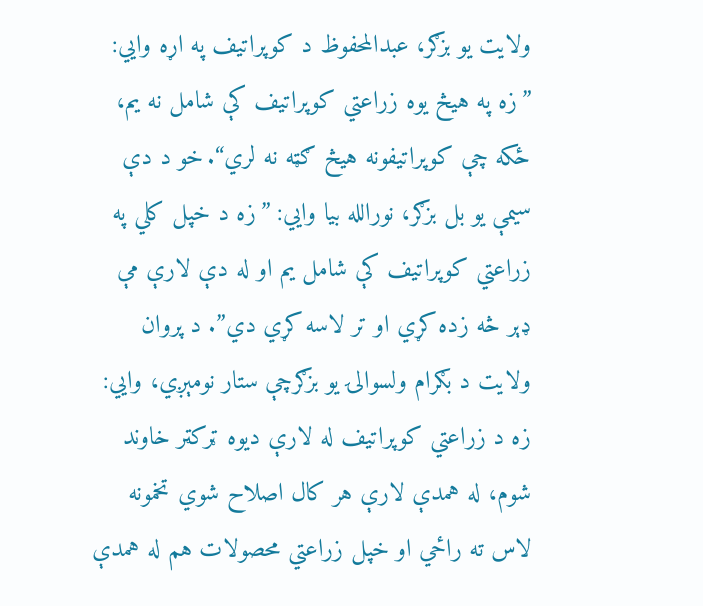ولايت يو بزګر، عبدالمحفوظ د کوپراتيف په اړه وايي: ”زه په هيڅ يوه زراعتي کوپراتيف کې شامل نه يم، ځکه چې کوپراتيفونه هيڅ ګټه نه لري“. خو د دې سيمې يو بل بزګر، نورالله بيا وايي: ”زه د خپل کلي په زراعتي کوپراتيف کې شامل يم او له دې لارې مې ډېر څه زده کړي او تر لاسه کړي دي”. د پروان ولايت د بګرام ولسوالۍ يو بزګرچې ستار نومېږي، وايي: زه د زراعتي کوپراتيف له لارې ديوه ټرکټر خاوند شوم، له همدې لارې هر کال اصلاح شوي تخمونه لاس ته راځي او خپل زراعتي محصولات هم له همدې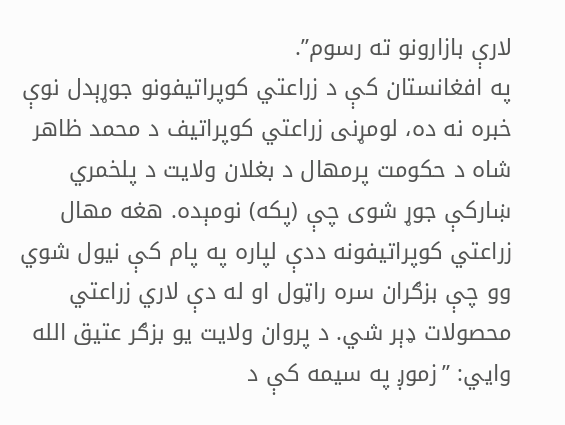لارې بازارونو ته رسوم”.
په افغانستان کې د زراعتي کوپراتيفونو جوړېدل نوې خبره نه ده، لومړنى زراعتي کوپراتيف د محمد ظاهر شاه د حکومت پرمهال د بغلان ولايت د پلخمري ښارکې جوړ شوى چې (پکه) نومېده. هغه مهال زراعتي کوپراتيفونه ددې لپاره په پام کې نيول شوي وو چې بزګران سره راټول او له دې لاري زراعتي محصولات ډېر شي. د پروان ولايت يو بزګر عتيق الله وايي: ”زموږ په سيمه کې د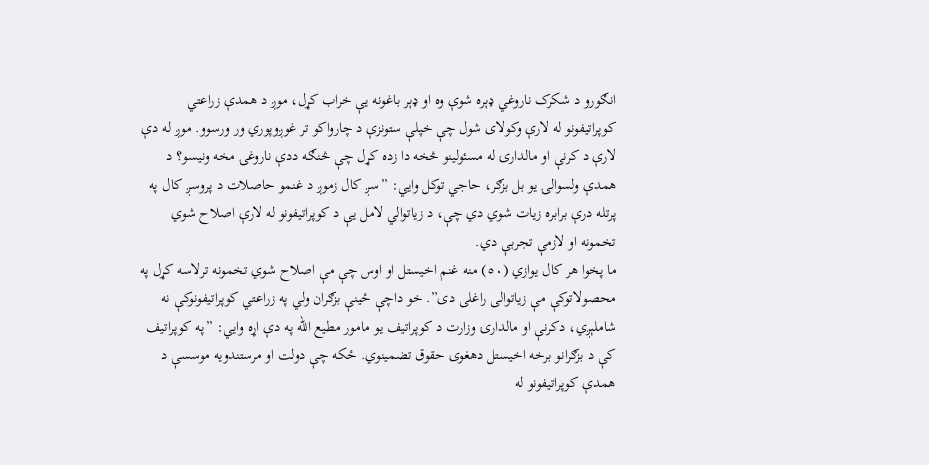انګورو د شکرک ناروغي ډېره شوې وه او ډېر باغونه يې خراب کړل، موږ د همدې زراعتي کوپراتيفونو له لارې وکولاى شول چې خپلې ستونزې د چارواکو تر غوږوپوري ور ورسوو. موږ له دې لارې د کرنې او مالدارۍ له مسئولينو څخه دا زده کړل چې څنګه ددې ناروغۍ مخه ونيسو؟ د همدې ولسوالۍ يو بل بزګر، حاجي توکل وايي: ”سږ کال زموږ د غنمو حاصلات د پروسږ کال په پرتله درې برابره زيات شوي دي چې، د زياتوالي لامل يې د کوپراتيفونو له لارې اصلاح شوي تخمونه او لازمې تجربې دي.
ما پخوا هر کال يوازي (٥٠) منه غنم اخيستل او اوس چې مې اصلاح شوي تخمونه ترلاسه کړل په محصولاتوکې مې زياتوالی راغلی دی”. خو داچې ځينې بزګران ولي په زراعتي کوپراتيفونوکې نه شاملېږي، دکرنې او مالدارۍ وزارت د کوپراتيف يو مامور مطيع الله په دې اړه وايي: ”په کوپراتيف کې د بزګرانو برخه اخيستل دهغوی حقوق تضمينوي. ځکه چې دولت او مرستندويه موسسې د همدې کوپراتيفونو له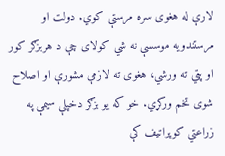لارې له هغوی سره مرستې کوي. دولت او مرستندويه موسسې نه شي کولای چې د هربزګر کور او پټي ته ورشي، هغوی ته لازمې مشورې او اصلاح شوى تخم ورکړي. خو که يو بزګر دخپلې سيمې په زراعتي کوپراتيف کې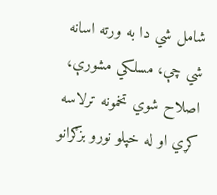شامل شي دا به ورته اسانه شي چې، مسلکي مشورې، اصلاح شوي تخمونه ترلاسه کړي او له خپلو نورو بزګرانو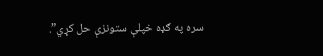سره په ګډه خپلې ستونزې حل کړي”.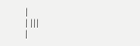|
| |||
|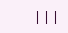|||